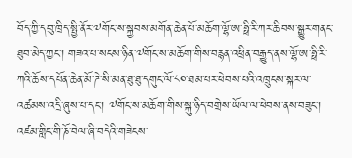བོད་ཀྱི་དབུ་ཁྲིད་སྤྱི་ནོར་༧གོང་ས་སྐྱབས་མགོན་ཆེན་པོ་མཆོག་ལྷོ་ཨ་ཧྥི་རི་ཀར་ཆིབས་སྒྱུར་གནང་ཐུབ་མེད་ཀྱང་། གཟའ་པ་སངས་ཉིན་༧གོང་ས་མཆོག་གིས་བརྙན་འཕྲིན་བརྒྱུད་ནས་ལྷོ་ཨ་ཧྥི་རི་ཀའི་ཆོས་དཔོན་ཆེན་མོ་ཌེ་སི་མན་ཐུ་ཐུ་དགུང་ལོ་༨༠་ཐམ་པར་ཕེབས་པའི་འཁྲུངས་སྐར་ལ་འཚམས་འདྲི་ཞུས་པ་དང་། ༧གོང་ས་མཆོག་གིས་སྐུ་ཉིད་བགྲེས་ཡོལ་ལ་ཕེབས་ནས་བཟུང་། འཛམ་གླིང་གི་ཎོ་བེལ་ཞི་བདེའི་གཟེངས་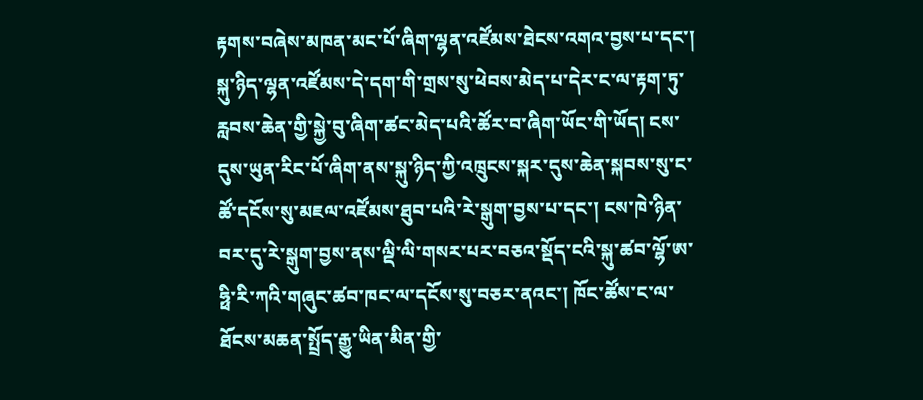རྟགས་བཞེས་མཁན་མང་པོ་ཞིག་ལྷན་འཛོམས་ཐེངས་འགའ་བྱས་པ་དང་། སྐུ་ཉིད་ལྷན་འཛོམས་དེ་དག་གི་གྲས་སུ་ཕེབས་མེད་པ་དེར་ང་ལ་རྟག་ཏུ་རླབས་ཆེན་གྱི་སྐྱེ་བུ་ཞིག་ཚང་མེད་པའི་ཚོར་བ་ཞིག་ཡོང་གི་ཡོད། ངས་དུས་ཡུན་རིང་པོ་ཞིག་ནས་སྐུ་ཉིད་ཀྱི་འཁྲུངས་སྐར་དུས་ཆེན་སྐབས་སུ་ང་ཚོ་དངོས་སུ་མཇལ་འཛོམས་ཐུབ་པའི་རེ་སྒུག་བྱས་པ་དང་། ངས་ཁེ་ཉིན་བར་དུ་རེ་སྒུག་བྱས་ནས་ལྡི་ལི་གསར་པར་བཅའ་སྡོད་ངའི་སྐུ་ཚབ་ལྷོ་ཨ་ཧྥི་རི་ཀའི་གཞུང་ཚབ་ཁང་ལ་དངོས་སུ་བཅར་ནའང་། ཁོང་ཚོས་ང་ལ་ཐོངས་མཆན་སྤྲོད་རྒྱུ་ཡིན་མིན་གྱི་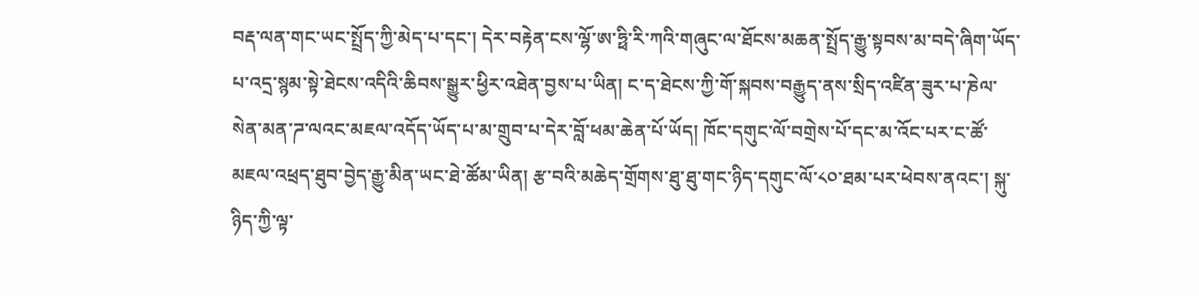བརྡ་ལན་གང་ཡང་སྤྲོད་ཀྱི་མེད་པ་དང་། དེར་བརྟེན་ངས་ལྷོ་ཨ་ཧྥི་རི་ཀའི་གཞུང་ལ་ཐོངས་མཆན་སྤྲོད་རྒྱུ་སྟབས་མ་བདེ་ཞིག་ཡོད་པ་འདྲ་སྙམ་སྟེ་ཐེངས་འདིའི་ཆིབས་སྒྱུར་ཕྱིར་འཐེན་བྱས་པ་ཡིན། ང་ད་ཐེངས་ཀྱི་གོ་སྐབས་བརྒྱུད་ནས་སྲིད་འཛིན་ཟུར་པ་ཎེལ་སེན་མན་ཌ་ལའང་མཇལ་འདོད་ཡོད་པ་མ་གྲུབ་པ་དེར་བློ་ཕམ་ཆེན་པོ་ཡོད། ཁོང་དགུང་ལོ་བགྲེས་པོ་དང་མ་འོང་པར་ང་ཚོ་མཇལ་འཕྲད་ཐུབ་བྱེད་རྒྱུ་མིན་ཡང་ཐེ་ཚོམ་ཡིན། རྩ་བའི་མཆེད་གྲོགས་ཐུ་ཐུ་གང་ཉིད་དགུང་ལོ་༨༠་ཐམ་པར་ཕེབས་ནའང་། སྐུ་ཉིད་ཀྱི་ལྟ་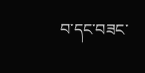བ་དང་བཟང་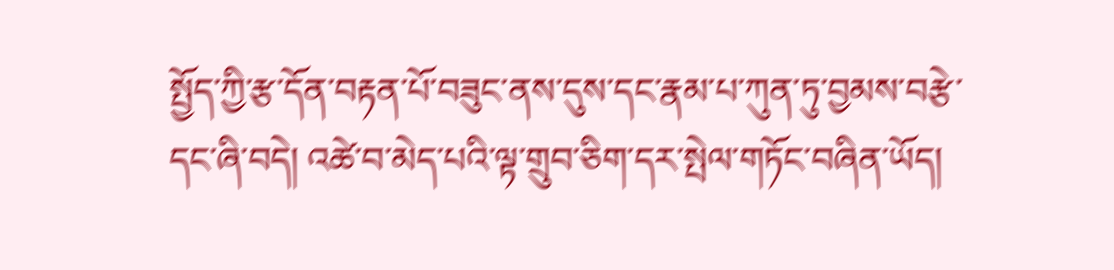སྤྱོད་ཀྱི་རྩ་དོན་བརྟན་པོ་བཟུང་ནས་དུས་དང་རྣམ་པ་ཀུན་ཏུ་བྱམས་བརྩེ་དང་ཞི་བདེ། འཚེ་བ་མེད་པའི་ལྟ་གྲུབ་ཅིག་དར་སྤེལ་གཏོང་བཞིན་ཡོད།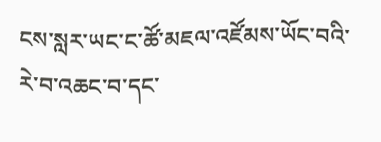ངས་སླར་ཡང་ང་ཚོ་མཇལ་འཛོམས་ཡོང་བའི་རེ་བ་འཆང་བ་དང་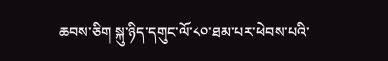ཆབས་ཅིག སྐུ་ཉིད་དགུང་ལོ་༨༠་ཐམ་པར་ཕེབས་པའི་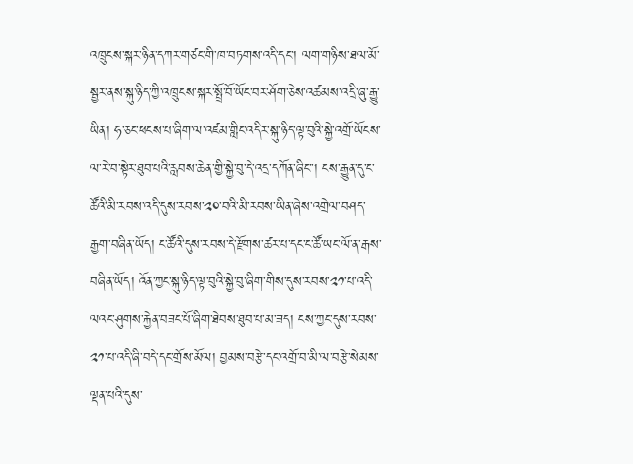འཁྲུངས་སྐར་ཉིན་དཀར་གཙང་གི་ཁ་བཏགས་འདི་དང་། ལག་གཉིས་ཐལ་མོ་སྦྱར་ནས་སྐུ་ཉིད་ཀྱི་འཁྲུངས་སྐར་སྤྲོ་བོ་ཡོང་བར་ཤོག་ཅེས་འཚམས་འདྲི་ཞུ་རྒྱུ་ཡིན། ཧ་ཅང་ཕངས་པ་ཞིག་ལ་འཛམ་གླིང་འདིར་སྐུ་ཉིད་ལྟ་བུའི་སྐྱེ་འགྲོ་ཡོངས་ལ་རེ་བ་སྟེར་ཐུབ་པའི་རླབས་ཆེན་གྱི་སྐྱེ་བུ་དེ་འདྲ་དཀོན་ཞིང་་། ངས་རྒྱུན་དུ་ང་ཚོའི་མི་རབས་འདི་དུས་རབས་༢༠་བའི་མི་རབས་ཡིན་ཞེས་འགྲེལ་བཤད་རྒྱག་བཞིན་ཡོད། ང་ཚོའི་དུས་རབས་དེ་རྫོགས་ཚར་པ་དང་ང་ཚོ་ཡང་ལོ་ན་རྒས་བཞིན་ཡོད། འོན་ཀྱང་སྐུ་ཉིད་ལྟ་བུའི་སྐྱེ་བུ་ཞིག་གིས་དུས་རབས་༢༡་པ་འདི་ལའང་ཤུགས་རྐྱེན་བཟང་པོ་ཞིག་ཐེབས་ཐུབ་པ་མ་ཟད། ངས་ཀྱང་དུས་རབས་༢༡་པ་འདི་ཞི་བདེ་དང་གྲོས་མོལ། བྱམས་བརྩེ་དང་འགྲོ་བ་མི་ལ་བརྩེ་སེམས་ལྡན་པའི་དུས་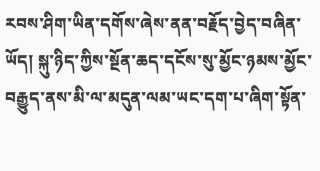རབས་ཤིག་ཡིན་དགོས་ཞེས་ནན་བརྗོད་བྱེད་བཞིན་ཡོད། སྐུ་ཉིད་ཀྱིས་སྔོན་ཆད་དངོས་སུ་མྱོང་ཉམས་མྱོང་བརྒྱུད་ནས་མི་ལ་མདུན་ལམ་ཡང་དག་པ་ཞིག་སྟོན་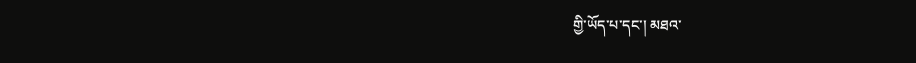གྱི་ཡོད་པ་དང་། མཐའ་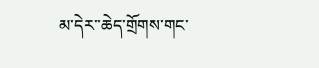མ་དེར་་ཆེད་གྲོགས་གང་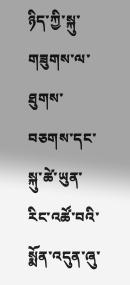ཉིད་ཀྱི་སྐུ་གཟུགས་ལ་ཐུགས་བཅགས་དང་སྐུ་ཚེ་ཡུན་རིང་འཚོ་བའི་སྨོན་འདུན་ཞུ་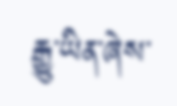རྒྱུ་ཡིན་ཞེས་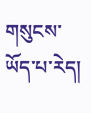གསུངས་ཡོད་པ་རེད།